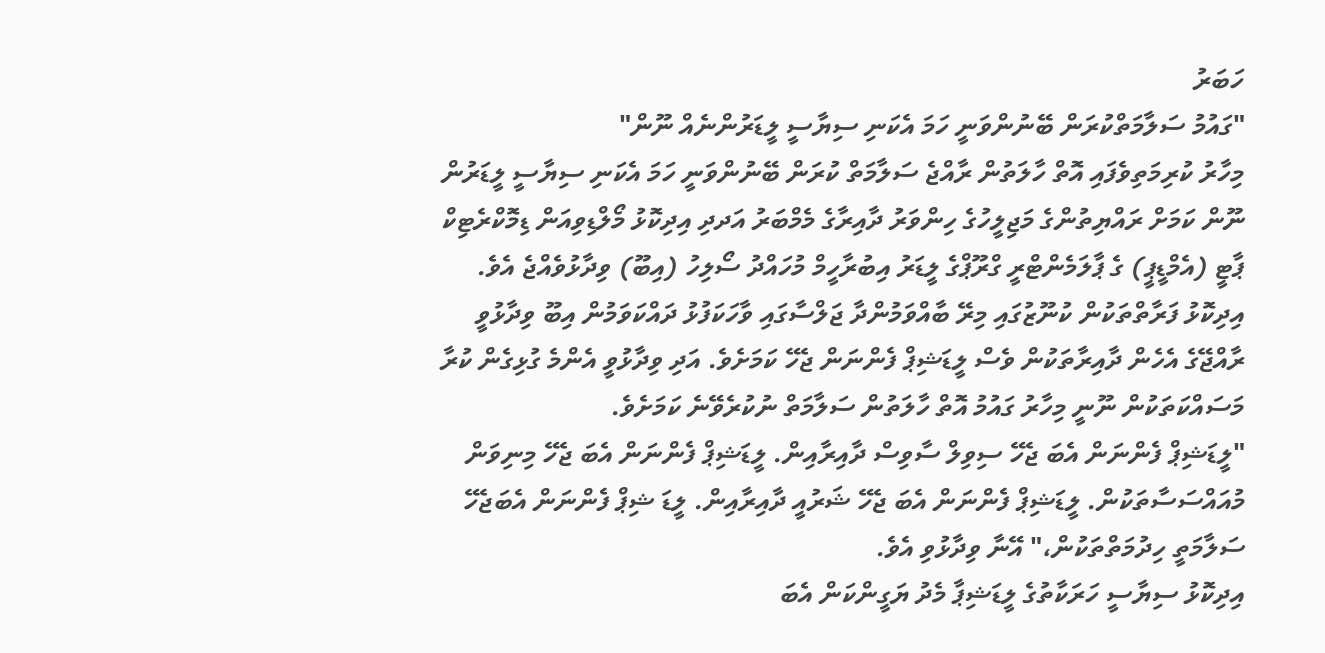ހަބަރު
"ގައުމު ސަލާމަތްކުރަން ބޭނުންވަނީ ހަމަ އެކަނި ސިޔާސީ ލީޑަރުންނެއް ނޫން"
މިހާރު ކުރިމަތިވެފައި އޮތް ހާލަތުން ރާއްޖެ ސަލާމަތް ކުރަން ބޭނުންވަނީ ހަމަ އެކަނި ސިޔާސީ ލީޑަރުން ނޫން ކަމަށް ރައްޔިތުންގެ މަޖިލީހުގެ ހިންވަރު ދާއިރާގެ މެމްބަރު އަދދި އިދިކޮޅު މޯލްޑިވިއަން ޑިމޮކްރެޓިކް ޕާޓީ (އެމްޑީޕީ) ގެ ޕާލަމެންޓްރީ ގްރޫޕްގެ ލީޑަރު އިބުރާހީމް މުހައްދު ސޯލިހު (އިބޫ) ވިދާޅުވެއްޖެ އެވެ.
އިދިކޮޅު ފަރާތްތަކުން ކުނޫޒުގައި މިރޭ ބާއްވަމުންދާ ޖަލްސާގައި ވާހަކަފުޅު ދައްކަވަމުން އިބޫ ވިދާޅުވީ ރާއްޖޭގެ އެހެން ދާއިރާތަކުން ވެސް ލީޑަޝިޕް ފެންނަން ޖެހޭ ކަމަށެވެ. އަދި ވިދާޅުވީ އެންމެ ގުޅިގެން ކުރާ މަސައްކަތަކުން ނޫނީ މިހާރު ގައުމު އޮތް ހާލަތުން ސަލާމަތް ނުކުރެވޭނެ ކަމަށެވެ.
"ލީޑަޝިޕް ފެންނަން އެބަ ޖެހޭ ސިވިލް ސާވިސް ދާއިރާއިން. ލީޑަޝިޕް ފެންނަން އެބަ ޖެހޭ މިނިވަން މުއައްސަސާތަކުން. ލީޑަޝިޕް ފެންނަން އެބަ ޖެހޭ ޝަރުއީ ދާއިރާއިން. ލީޑަ ޝިޕް ފެންނަން އެބަޖެހޭ ސަލާމަތީ ހިދުމަތްތަކުން،" އޭނާ ވިދާޅުވި އެވެ.
އިދިކޮޅު ސިޔާސީ ހަރަކާތުގެ ލީޑަޝިޕާ މެދު ޔަގީންކަން އެބަ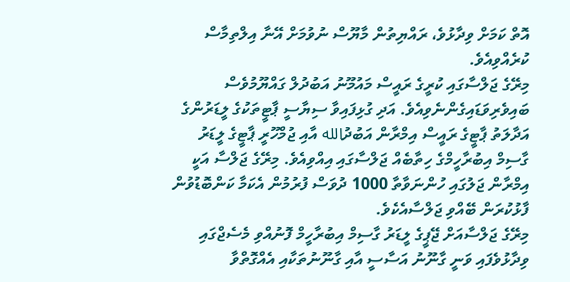އޮތް ކަމަށް ވިދާޅުވެ، ރައްޔިތުން މާޔޫސް ނުވުމަށް އޭނާ އިލްތިމާސް ކުރެއްވިއެވެ.
މިރޭގެ ޖަލްސާގައި ކުރީގެ ރައީސް މައުމޫނު އަބުދުލް ގައްޔޫމުވެސް ބައިވެރިވަޑައިގެންނެވިއެވެ. އަދި ގުޅިފައިވާ ސިޔާސީ ޕާޓީތަކުގެ ލީޑަރުންގެ އަދާލަތު ޕާޓީގެ ރައީސް އިމްރާން އަބުދުالله އާއި ޖުމްހޫރީ ޕާޓީގެ ލީޑަރު ގާސިމް އިބުރާހީމްގެ ހިތާބެއް ޖަލްސާގައި އިއްވިއެވެ. މިރޭގެ ޖަލްސާ އަކީ އިމްރާން ޖަލުގައި ހުންނަވާތާ 1000 ދުވަސް ފުރުމުން އެކަމާ ކަންބޮޑުވުން ފާޅުކުރަން ބޭއްވި ޖަލްސާއެކެވެ.
މިރޭގެ ޖަލްސާއަށް ޖޭޕީގެ ލީޑަރު ގާސިމް އިބުރާހީމް ފޮނުއްވި މެސެޖްގައި ވިދާޅުވެފައި ވަނީ ގާނޫނު އަސާސީ އާއި ގާނޫނުތަކާއި އެއްގޮތްވާ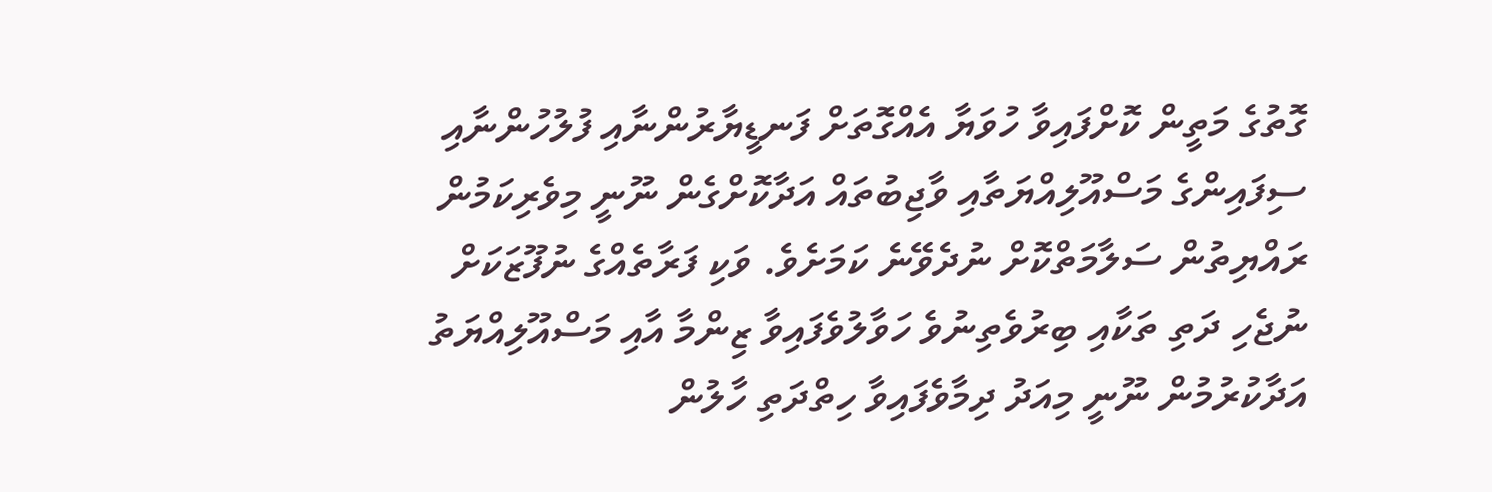ގޮތުގެ މަތީން ކޮށްފައިވާ ހުވަޔާ އެއްގޮތަށް ފަނޑީޔާރުންނާއި ފުލުހުންނާއި ސިފައިންގެ މަސްއޫލިއްޔަތާއި ވާޖިބުތައް އަދާކޮށްގެން ނޫނީ މިވެރިކަމުން ރައްޔިތުން ސަލާމަތްކޮށް ނުދެވޭނެ ކަމަށެވެ. ވަކި ފަރާތެއްގެ ނުފޫޒަކަށް ނުޖެހި ދަތި ތަކާއި ބިރުވެތިނުވެ ހަވާލުވެފައިވާ ޒިންމާ އާއި މަސްއޫލިއްޔަތު އަދާކުރުމުން ނޫނީ މިއަދު ދިމާވެފައިވާ ހިތްދަތި ހާލުން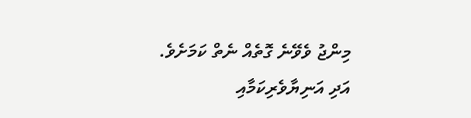މިންޖު ވެވޭނެ ގޮތެއް ނެތް ކަމަށެވެ. އަދި އަނިޔާވެރިކަމާއި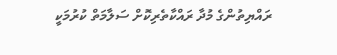ރައްޔިތުންގެ މުދާ ރައްކާތެރިކޮށް ސަލާމަތް ކުރުމަކީ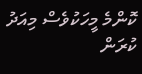ކޮންމެ މީހަކުވެސް މިއަދު ކުރަން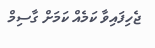ޖެހިފައިވާ ކަމެއް ކަމަށް ގާސިމް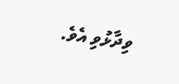ވިދާޅުވި އެވެ.